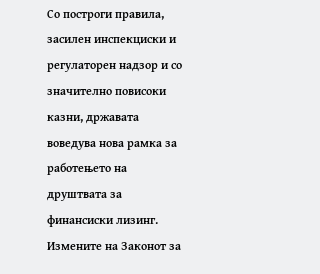Со построги правила, засилен инспекциски и регулаторен надзор и со значително повисоки казни, државата воведува нова рамка за работењето на друштвата за финансиски лизинг. Измените на Законот за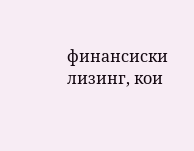финансиски лизинг, кои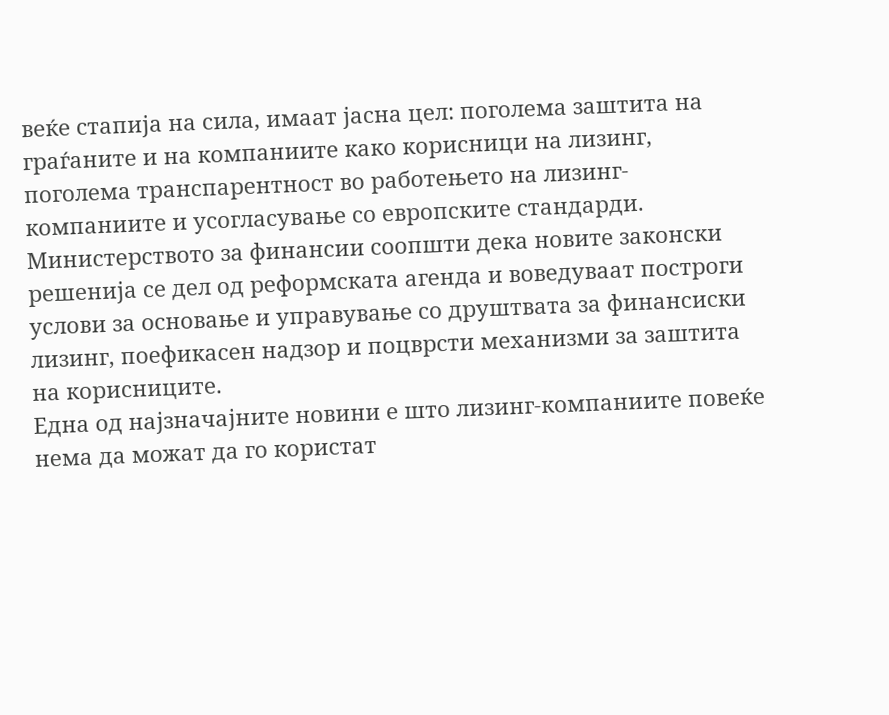веќе стапија на сила, имаат јасна цел: поголема заштита на граѓаните и на компаниите како корисници на лизинг, поголема транспарентност во работењето на лизинг-компаниите и усогласување со европските стандарди.
Министерството за финансии соопшти дека новите законски решенија се дел од реформската агенда и воведуваат построги услови за основање и управување со друштвата за финансиски лизинг, поефикасен надзор и поцврсти механизми за заштита на корисниците.
Една од најзначајните новини е што лизинг-компаниите повеќе нема да можат да го користат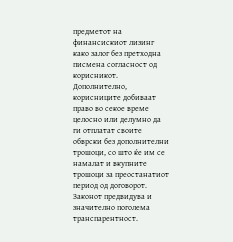предметот на финансискиот лизинг како залог без претходна писмена согласност од корисникот. Дополнително, корисниците добиваат право во секое време целосно или делумно да ги отплатат своите обврски без дополнителни трошоци, со што ќе им се намалат и вкупните трошоци за преостанатиот период од договорот.
Законот предвидува и значително поголема транспарентност.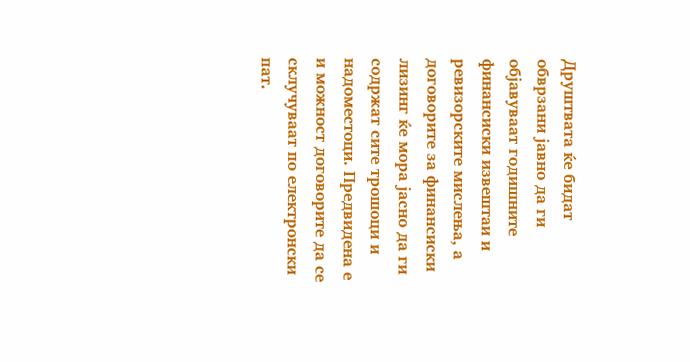Друштвата ќе бидат обврзани јавно да ги објавуваат годишните финансиски извештаи и ревизорските мислења, а договорите за финансиски лизинг ќе мора јасно да ги содржат сите трошоци и надоместоци. Предвидена е и можност договорите да се склучуваат по електронски пат.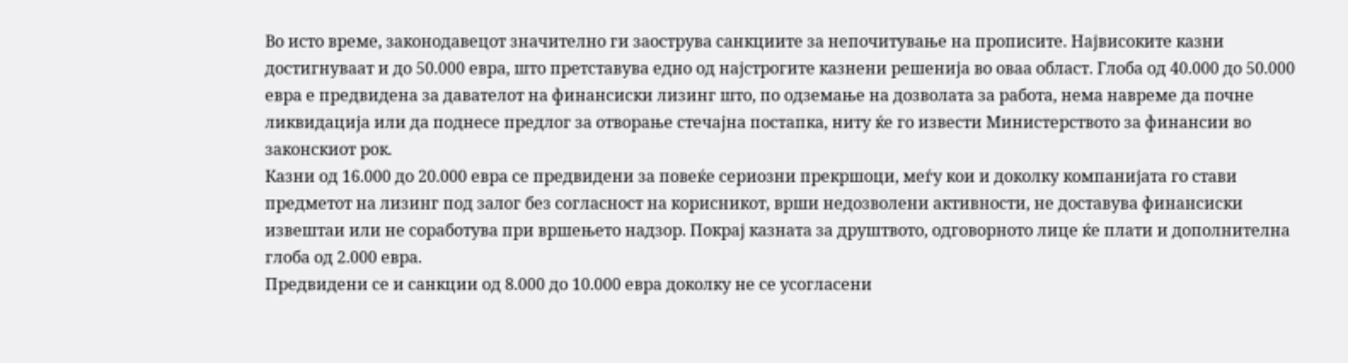Во исто време, законодавецот значително ги заострува санкциите за непочитување на прописите. Највисоките казни достигнуваат и до 50.000 евра, што претставува едно од најстрогите казнени решенија во оваа област. Глоба од 40.000 до 50.000 евра е предвидена за давателот на финансиски лизинг што, по одземање на дозволата за работа, нема навреме да почне ликвидација или да поднесе предлог за отворање стечајна постапка, ниту ќе го извести Министерството за финансии во законскиот рок.
Казни од 16.000 до 20.000 евра се предвидени за повеќе сериозни прекршоци, меѓу кои и доколку компанијата го стави предметот на лизинг под залог без согласност на корисникот, врши недозволени активности, не доставува финансиски извештаи или не соработува при вршењето надзор. Покрај казната за друштвото, одговорното лице ќе плати и дополнителна глоба од 2.000 евра.
Предвидени се и санкции од 8.000 до 10.000 евра доколку не се усогласени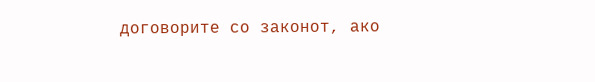договорите со законот, ако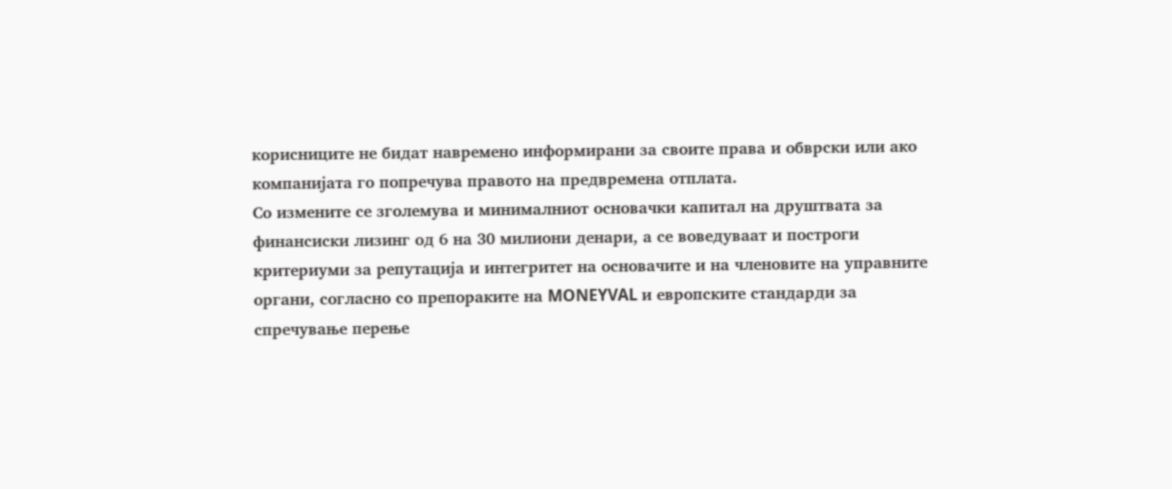корисниците не бидат навремено информирани за своите права и обврски или ако компанијата го попречува правото на предвремена отплата.
Со измените се зголемува и минималниот основачки капитал на друштвата за финансиски лизинг од 6 на 30 милиони денари, а се воведуваат и построги критериуми за репутација и интегритет на основачите и на членовите на управните органи, согласно со препораките на MONEYVAL и европските стандарди за спречување перење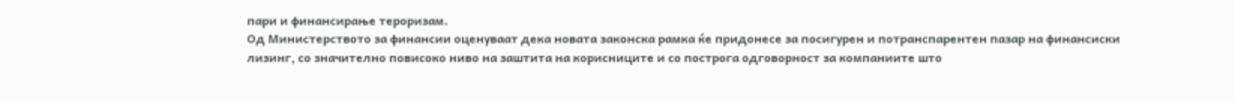пари и финансирање тероризам.
Од Министерството за финансии оценуваат дека новата законска рамка ќе придонесе за посигурен и потранспарентен пазар на финансиски лизинг, со значително повисоко ниво на заштита на корисниците и со построга одговорност за компаниите што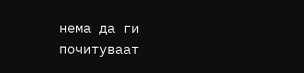нема да ги почитуваат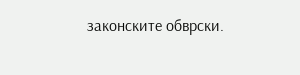законските обврски.